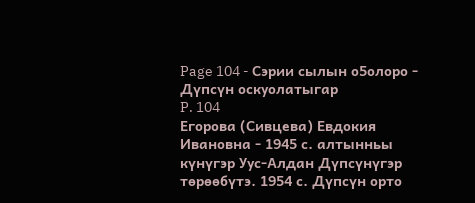Page 104 - Сэрии сылын о5олоро - Дүпсүн оскуолатыгар
P. 104
Егорова (Сивцева) Евдокия Ивановна - 1945 с. алтынньы
күнүгэр Уус-Алдан Дүпсүнүгэр төрөөбүтэ. 1954 с. Дүпсүн орто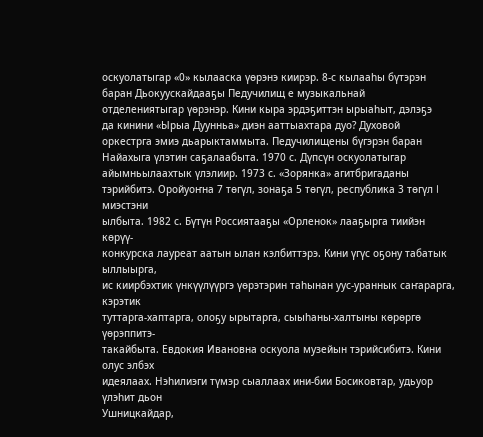оскуолатыгар «0» кылааска үөрэнэ киирэр. 8-с кылааһы бүтэрэн
баран Дьокуускайдааҕы Педучилищ е музыкальнай
отделениятыгар үөрэнэр. Кини кыра эрдэҕиттэн ырыаһыт, дэлэҕэ
да кинини «Ырыа Дуунньа» диэн ааттыахтара дуо? Духовой
оркестрга эмиэ дьарыктаммыта. Педучилищены бүгэрэн баран
Найахыга үлэтин саҕалаабыта. 1970 с. Дүпсүн оскуолатыгар
айымньылаахтык үлэлиир. 1973 с. «Зорянка» агитбригаданы
тэрийбитэ. Оройуоҥна 7 төгүл, зонаҕа 5 төгүл, республика 3 төгүл I миэстэни
ылбыта. 1982 с. Бүтүн Россиятааҕы «Орленок» лааҕырга тиийэн көрүү-
конкурска лауреат аатын ылан кэлбиттэрэ. Кини үгүс оҕону табатык ыллыырга,
ис киирбэхтик үнкүүлүүргэ үөрэтэрин таһынан уус-ураннык саҥарарга, кэрэтик
туттарга-хаптарга, олоҕу ырытарга, сыыһаны-халтыны көрөргө үөрэппитэ-
такайбыта. Евдокия Ивановна оскуола музейын тэрийсибитэ. Кини олус элбэх
идеялаах. Нэһилиэги түмэр сыаллаах ини-бии Босиковтар, удьуор үлэһит дьон
Ушницкайдар,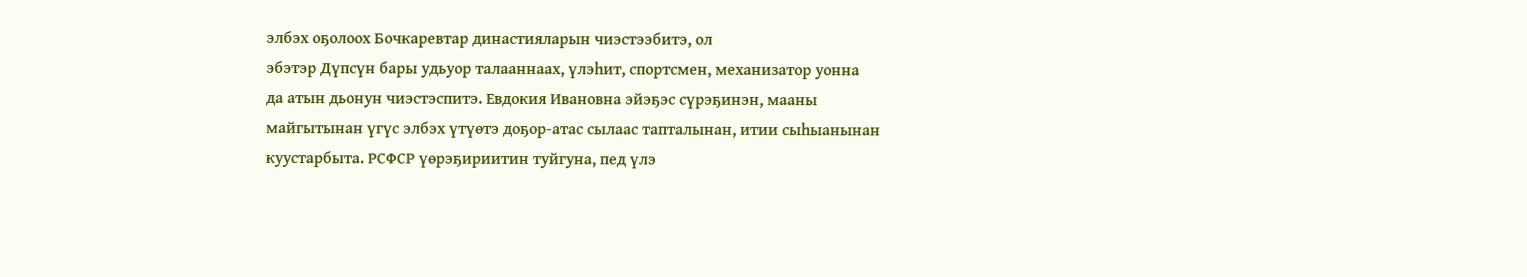элбэх оҕолоох Бочкаревтар династияларын чиэстээбитэ, ол
эбэтэр Дүпсүн бары удьуор талааннаах, үлэһит, спортсмен, механизатор уонна
да атын дьонун чиэстэспитэ. Евдокия Ивановна эйэҕэс сүрэҕинэн, мааны
майгытынан үгүс элбэх үтүөтэ доҕор-атас сылаас тапталынан, итии сыһыанынан
куустарбыта. РСФСР үөрэҕириитин туйгуна, пед үлэ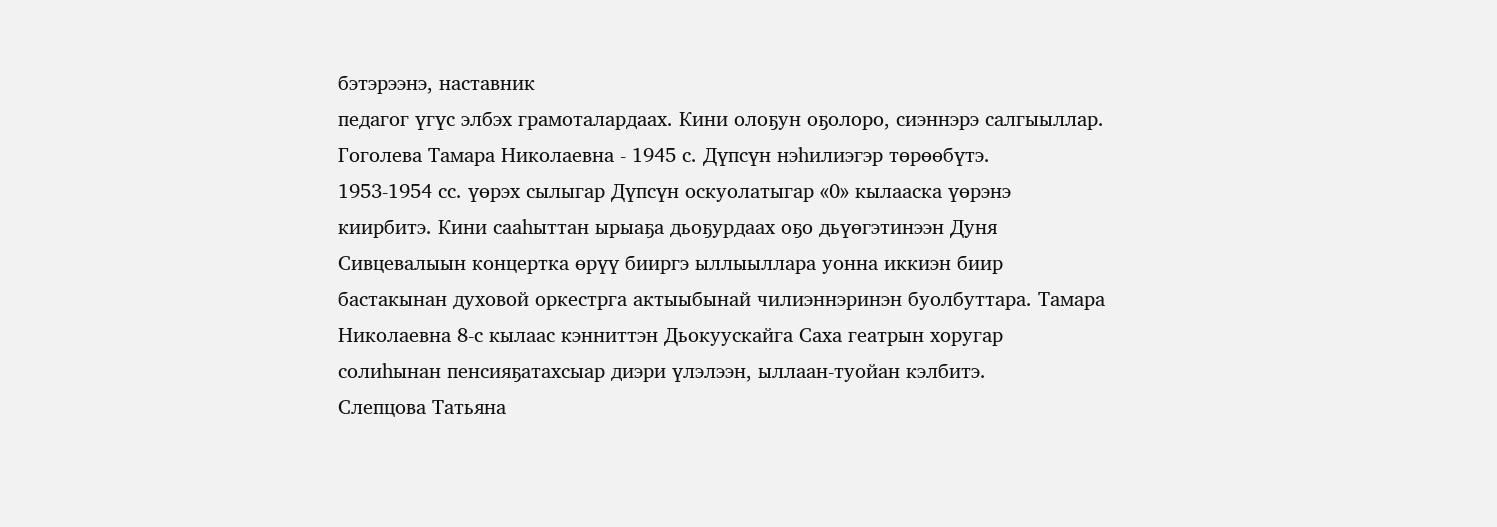бэтэрээнэ, наставник
педагог үгүс элбэх грамоталардаах. Кини олоҕун оҕолоро, сиэннэрэ салгыыллар.
Гоголева Тамара Николаевна - 1945 с. Дүпсүн нэһилиэгэр төрөөбүтэ.
1953-1954 сс. үөрэх сылыгар Дүпсүн оскуолатыгар «0» кылааска үөрэнэ
киирбитэ. Кини сааһыттан ырыаҕа дьоҕурдаах оҕо дьүөгэтинээн Дуня
Сивцевалыын концертка өрүү бииргэ ыллыыллара уонна иккиэн биир
бастакынан духовой оркестрга актыыбынай чилиэннэринэн буолбуттара. Тамара
Николаевна 8-с кылаас кэнниттэн Дьокуускайга Саха геатрын хоругар
солиһынан пенсияҕатахсыар диэри үлэлээн, ыллаан-туойан кэлбитэ.
Слепцова Татьяна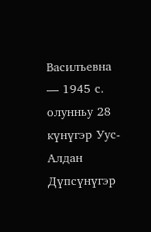Василъевна — 1945 с. олунньу 28
күнүгэр Уус-Алдан Дүпсүнүгэр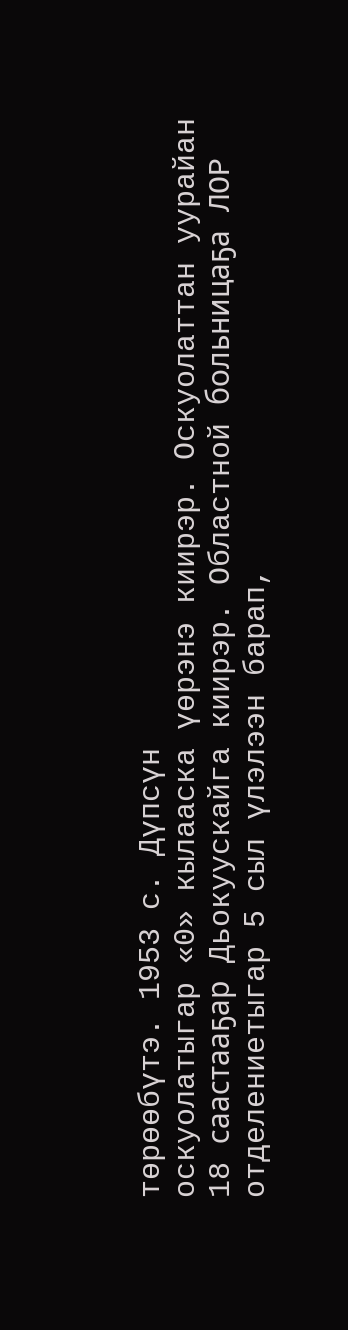төрөөбүтэ. 1953 с. Дүпсүн
оскуолатыгар «0» кылааска үөрэнэ киирэр. Оскуолаттан уурайан
18 саастааҕар Дьокуускайга киирэр. Областной больницаҕа ЛОР
отделениетыгар 5 сыл үлэлээн барап,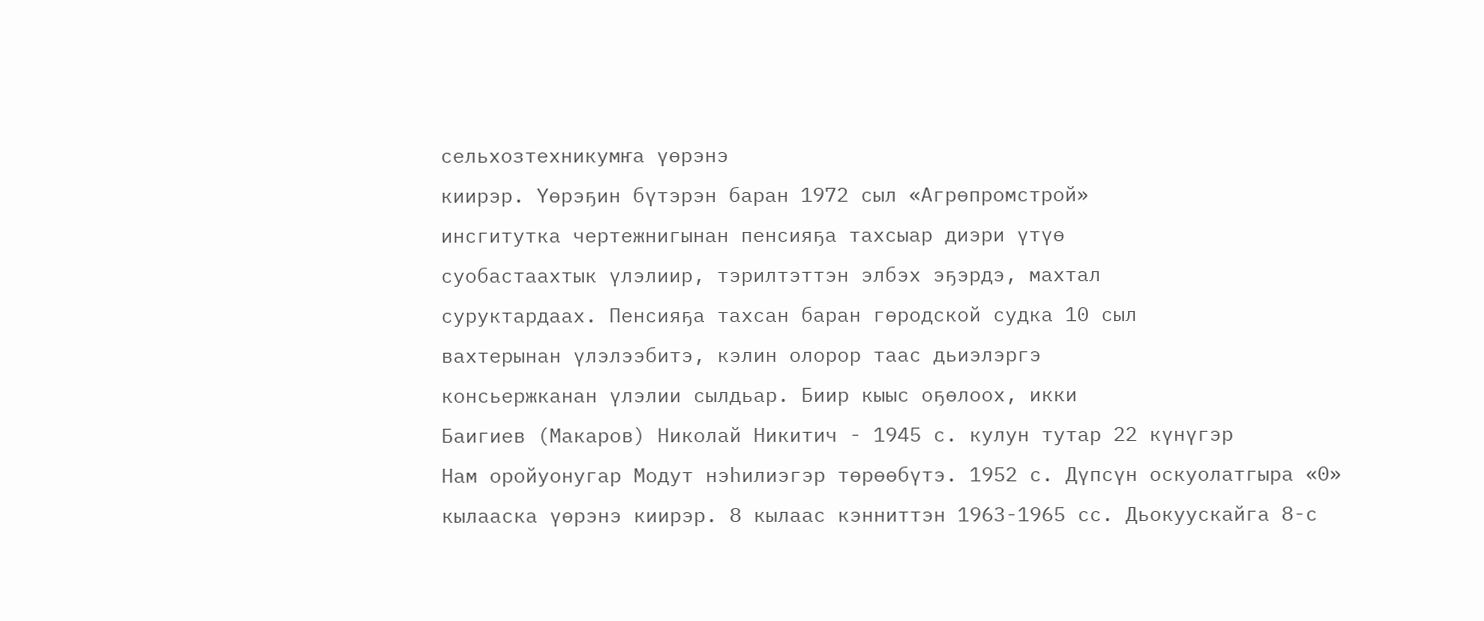сельхозтехникумҥа үөрэнэ
киирэр. Үөрэҕин бүтэрэн баран 1972 сыл «Агрөпромстрой»
инсгитутка чертежнигынан пенсияҕа тахсыар диэри үтүө
суобастаахтык үлэлиир, тэрилтэттэн элбэх эҕэрдэ, махтал
суруктардаах. Пенсияҕа тахсан баран гөродской судка 10 сыл
вахтерынан үлэлээбитэ, кэлин олорор таас дьиэлэргэ
консьержканан үлэлии сылдьар. Биир кыыс оҕөлоох, икки
Баигиев (Макаров) Николай Никитич - 1945 с. кулун тутар 22 күнүгэр
Нам оройуонугар Модут нэһилиэгэр төрөөбүтэ. 1952 с. Дүпсүн оскуолатгыра «0»
кылааска үөрэнэ киирэр. 8 кылаас кэнниттэн 1963-1965 сс. Дьокуускайга 8-с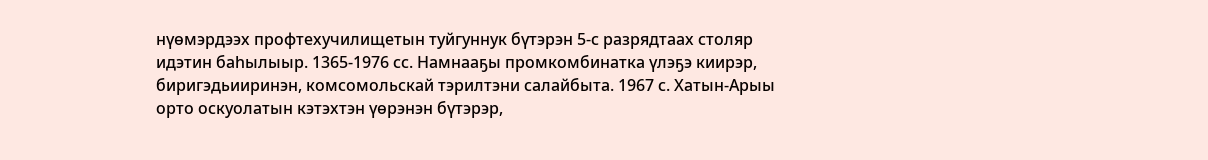нүөмэрдээх профтехучилищетын туйгуннук бүтэрэн 5-с разрядтаах столяр
идэтин баһылыыр. 1365-1976 сс. Намнааҕы промкомбинатка үлэҕэ киирэр,
биригэдьииринэн, комсомольскай тэрилтэни салайбыта. 1967 с. Хатын-Арыы
орто оскуолатын кэтэхтэн үөрэнэн бүтэрэр,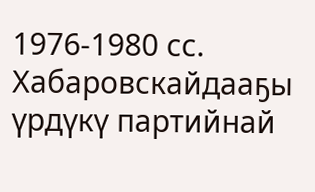1976-1980 сс. Хабаровскайдааҕы
үрдүкү партийнай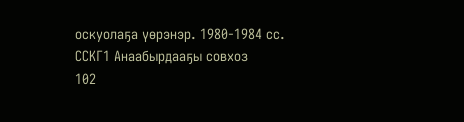оскуолаҕа үөрэнэр. 1980-1984 сс. ССКГ1 Анаабырдааҕы совхоз
102